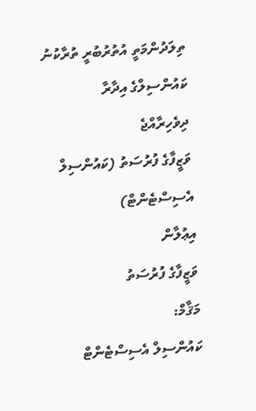ތިލަދުންމަތީ އުތުރުބުރީ ތުރާކުނު ކައުންސިލްގެ އިދާރާ
ދިވެހިރާއްޖެ
ވަޒީފާގެ ފުރުސަތު (ކައުންސިލް އެސިސްޓެންޓް)
އިޢުލާން
ވަޒީފާގެ ފުރުސަތު
މަޤާމް:
ކައުންސިލް އެސިސްޓެންޓް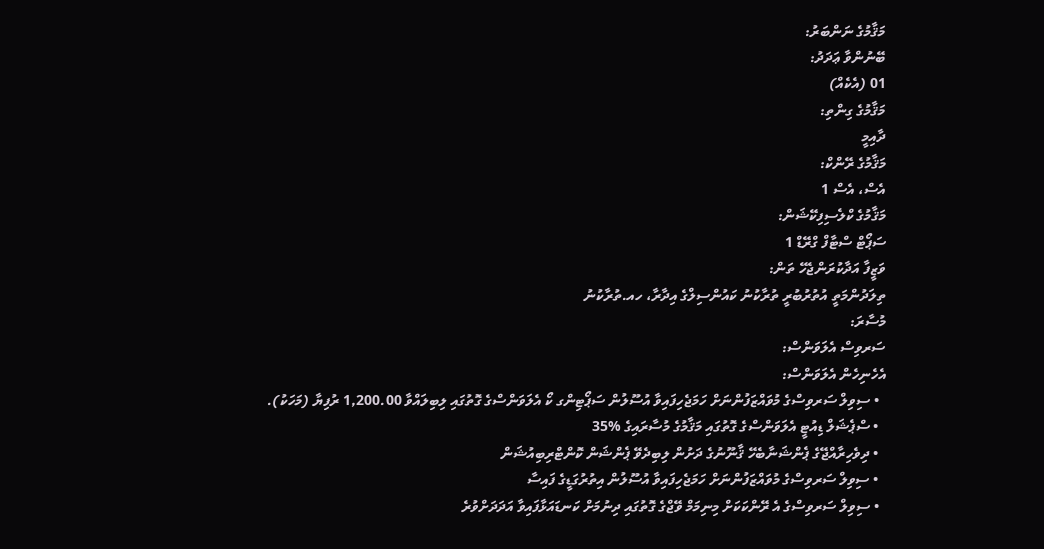މަޤާމުގެ ނަންބަރު:
ބޭނުންވާ ޢަދަދު:
01 (އެކެއް)
މަޤާމުގެ ގިންތި:
ދާއިމީ
މަޤާމުގެ ރޭންކް:
އެސް، އެސް 1
މަޤާމުގެ ކްލެސިފިކޭޝަން:
ސަޕޯޓް ސްޓާފް ގްރޭޑް 1
ވަޒީފާ އަދާކުރަންޖެހޭ ތަން:
ތިލަދުންމަތީ އުތުރުބުރީ ތުރާކުނު ކައުންސިލްގެ އިދާރާ، ހއ.ތުރާކުނު
މުސާރަ:
ސަރވިސް އެލަވަންސް:
އެހެނިހެން އެލަވަންސް:
  • ސިވިލް ސަރވިސްގެ މުވައްޒަފުންނަށް ހަމަޖެހިފައިވާ އުސޫލުން ސަޕޯޓިންގ ކޯ އެލަވަންސްގެ ގޮތުގައި ލިބިލައްވާ 1,200.00 ރުފިޔާ (މަހަކު).
  • ސްޕެޝަލް ޑިއުޓީ އެލަވަންސްގެ ގޮތުގައި މަޤާމުގެ މުސާރައިގެ %35
  • ދިވެހިރާއްޖޭގެ ޕެންޝަނާބެހޭ ޤާނޫނުގެ ދަށުން ލިބިދެވޭ ޕެންޝަން ކޮންޓްރިބިއުޝަން
  • ސިވިލް ސަރވިސްގެ މުވައްޒަފުންނަށް ހަމަޖެހިފައިވާ އުސޫލުން އިތުރުގަޑީގެ ފައިސާ
  • ސިވިލް ސަރވިސްގެ އެ ރޭންކަކަށް މިނިމަމް ވޭޖްގެ ގޮތުގައި ދިނުމަށް ކަނޑައަޅާފައިވާ އަދަދަށްވުރެ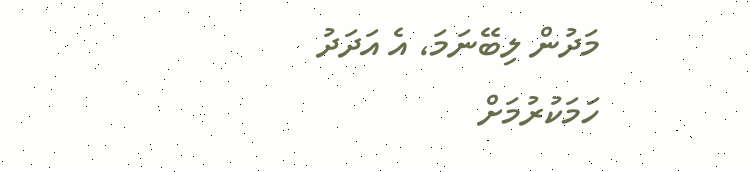މަދުން ލިބޭނަމަ، އެ އަދަދު ހަމަކުރުމަށް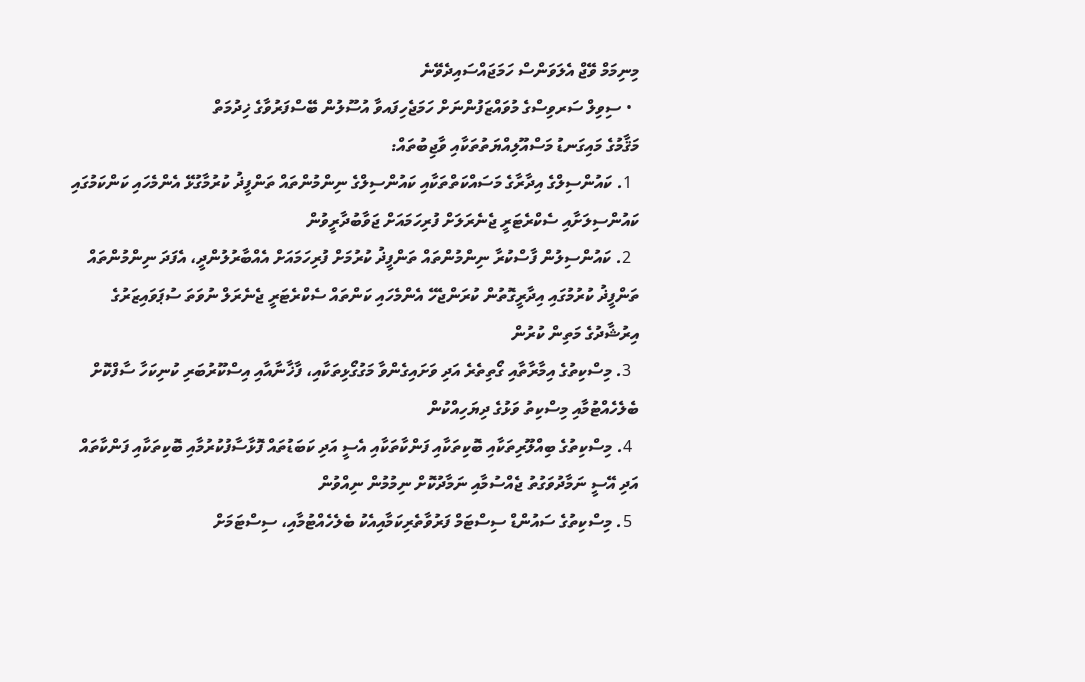މިނިމަމް ވޭޖް އެލަވަންސް ހަމަޖައްސައިދެވޭނެ
  • ސިވިލް ސަރވިސްގެ މުވައްޒަފުންނަށް ހަމަޖެހިފައވާ އުސޫލުން ބޭސްފަރުވާގެ ޚިދުމަތް
މަޤާމުގެ މައިގަނޑު މަސްއޫލިއްޔަތުތަކާއި ވާޖިބުތައް:
  1. ކައުންސިލްގެ އިދާރާގެ މަސައްކަތްތަކާއި ކައުންސިލްގެ ނިންމުންތައް ތަންފީޛު ކުރުމާގުޅޭ އެންމެހައި ކަންކަމުގައި ކައުންސިލަށާއި ސެކްރެޓަރީ ޖެނެރަލަށް ފުރިހަމައަށް ޖަވާބުދާރީވުން
  2. ކައުންސިލުން ފާސްކުރާ ނިންމުންތައް ތަންފީޛު ކުރުމަށް ފުރިހަމައަށް އެއްބާރުލުންދީ، އެފަދަ ނިންމުންތައް ތަންފީޛު ކުރުމުގައި އިދާރީގޮތުން ކުރަންޖެހޭ އެންމެހައި ކަންތައް ސެކްރެޓަރީ ޖެނެރަލް ނުވަތަ ސުޕަވައިޒަރުގެ އިރުޝާދުގެ މަތިން ކުރުން
  3. މިސްކިތުގެ އިމާރާތާއި ގޯތިތެރެ އަދި ވަށައިގެންވާ މަގުގޯޅިތަކާއި، ފާޚާނާއާއި އިސްކޫރުބަރި ކުނިކަހާ ސާފްކޮށް ބެލެހެއްޓުމާއި މިސްކިތު ވަޅުގެ ދިޔަހިއްކުން
  4. މިސްކިތުގެ ބިއްލޫރިތަކާއި ބޮކިތަކާއި ފަންކާތަކާއި އެސީ އަދި ކަބަޑުތައް ފޮޅާސާފުކުރުމާއި ބޮކިތަކާއި ފަންކާތައް އަދި އޭސީ ނަމާދުވަގުތު ޖެއްސުމާއި ނަމާދުކޮށް ނިމުމުން ނިއްވުން
  5. މިސްކިތުގެ ސައުންޑް ސިސްޓަމް ފަރުވާތެރިކަމާއިއެކު ބެލެހެއްޓުމާއި، ސިސްޓަމަށް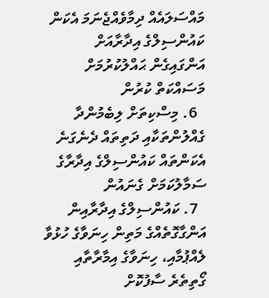މައްސަލައެއް ދިމާވެއްޖެނަމަ އެކަން ކައުންސިލްގެ އިދާރާއަށް އަންގައިގެން ޙައްލުކުރުމަށް މަސައްކަތް ކުރުން
  6. މިސްކިތަށް ލިބެމުންދާ ގެއްލުންތަކާއި ދަތިތައް ދެނެގަނެ އެކަންތައް ކައުންސިލްގެ އިދާރާގެ ސަމާލުކަމަށް ގެނައުން
  7. ކައުންސިލްގެ އިދާރާއިން އަންގާގޮތެއްގެ މަތިން ހިނަވާގެ ހުޅުވާ ލެއްޕުމާއި، ހިނަވާގެ އިމާރާތާއި ގޯތިތެރެ ސާފުކޮށް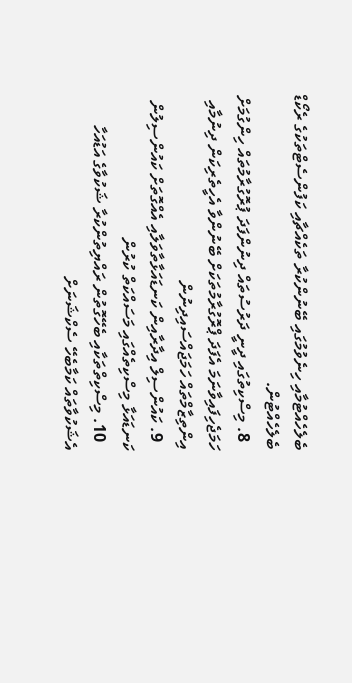ބެލެހެއްޓުމާއި ހިނެވުމުގައި ބޭނުންކުރާ ތަކެއްޗާއި ކަފުންސެޓްތަކުގެ ރެކޯޑް ބެލެހެއްޓުން.
  8. މިސްކިތުގައި ދީނީ ދަރުސުތައް ދިނުންފަދަ ޕުރޮގުރާމުތައް ހިންގުމަށް ހަމަޖެހިފައިވާނަމަ އެފަދަ ޕްރޮގުރާމުތަކަށް ބޭނުންވާ އެހީތެރިކަން ދިނުމާއި އިންތިޒާމްތައް ހަމަޖައްސައިދިނުން
  9. ކައުންސިލް އިދާރާއިން ކަނޑައަޅާތާވަލާއި އެއްގޮތަށް ކައުންސިލުން ކަނޑައަޅާ މިސްކިތެއްގައި މަސައްކަތް ކުރުން
  10. މިސްކިތްތަކާއި ބެހޭގޮތުން ރައްޔިތުންކުރާ ޝަކުވާގެ އަޑުއަހާ އެޝަކުވާތައް ކަމާބެހޭ ސެކްޝަނަށް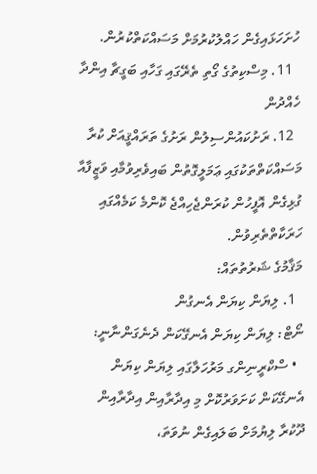ހުށަހަޅައިގެން ހައްލުކުރުމަށް މަސައްކަތްކުރުން.
  11. މިސްކިތުގެ ގޯތި ތެރޭގައި ގަހާއި ބަގީޗާ އިންދާ ހެއްދުން
  12. ރަށުކައުންސިލުން ރަށުގެ ތަރައްޤީއަށް ކުރާ މަސައްކަތްތަކުގައި ޢަމަލީގޮތުން ބައިވެރިވުމާއި ވަޒީފާއާ ގުޅިގެން އޮފީހުން ކުރަންޖެހިއްޖެ ކޮންމެ ކަމެއްގައި ހަރަކާތްތެރިވުން.
މަޤާމުގެ ޝަރުތުތައް:
  1. ލިޔަން ކިޔަން އެނގުން
ނޯޓް: ލިޔަން ކިޔަން އެނގޭކަން ދެނެގަންނާނީ:
  • ސްކްރީނިންގ މަރުހަލާގައި ލިޔަން ކިޔަން އެނގޭކަން ކަށަވަރުކޮށް މި އިދާރާއިން އިދާރާއިން ދޫކުރާ ލިޔުމަށް ބަލައިގެން ނުވަތަ،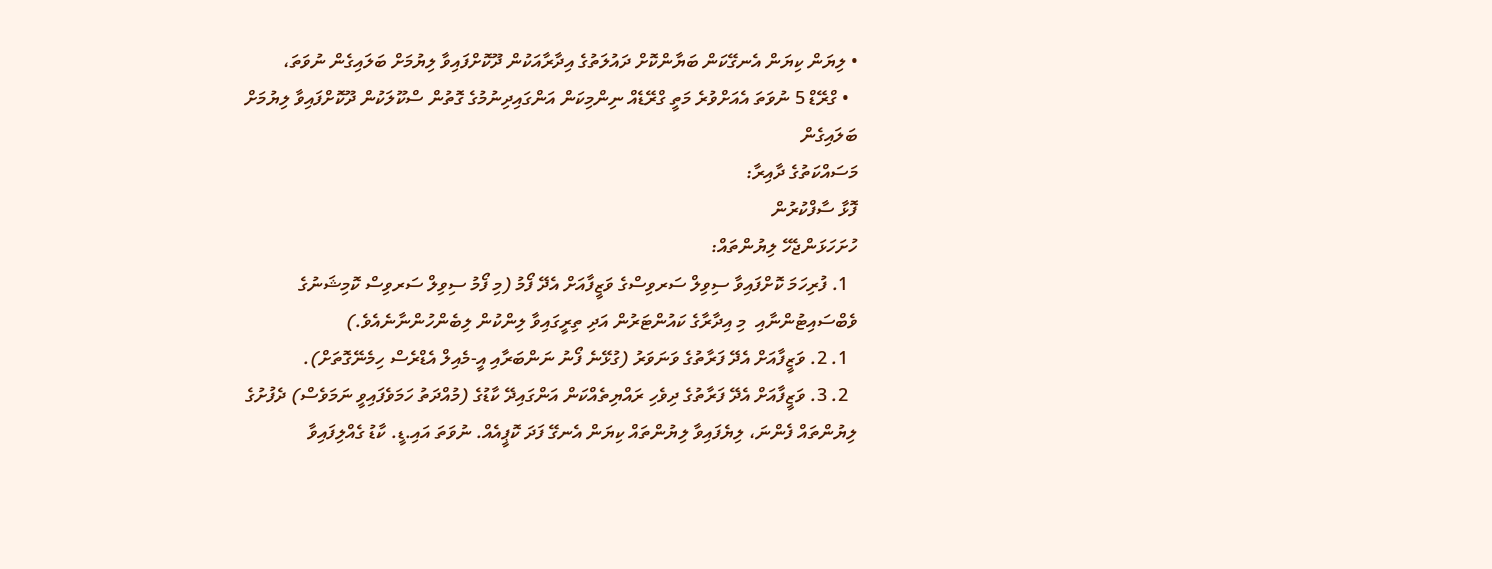• ލިޔަން ކިޔަން އެނގޭކަން ބަޔާންކޮށް ދައުލަތުގެ އިދާރާއަކުން ދޫކޮށްފައިވާ ލިޔުމަށް ބަލައިގެން ނުވަތަ،
  • ގްރޭޑް 5 ނުވަތަ އެއަށްވުރެ މަތީ ގްރޭޑެއް ނިންމިކަން އަންގައިދިނުމުގެ ގޮތުން ސްކޫލަކުން ދޫކޮށްފައިވާ ލިޔުމަށް ބަލައިގެން
މަސައްކަތުގެ ދާއިރާ:
ފޮޅާ ސާފްކުރުން
ހުށަހަޅަންޖެހޭ ލިޔުންތައް:
  1. ފުރިހަމަ ކޮށްފައިވާ ސިވިލް ސަރވިސްގެ ވަޒީފާއަށް އެދޭ ފޯމު (މި ފޯމު ސިވިލް ސަރވިސް ކޮމިޝަނުގެ ވެބްސައިޓުންނާއި  މި އިދާރާގެ ކައުންޓަރުން އަދި ތިރީގައިވާ ލިންކުން ލިބެންހުންނާނެއެވެ.)
  1. 2. ވަޒީފާއަށް އެދޭ ފަރާތުގެ ވަނަވަރު (ގުޅޭނެ ފޯނު ނަންބަރާއި އީ-މެއިލް އެޑްރެސް ހިމެނޭގޮތަށް).
  2. 3. ވަޒީފާއަށް އެދޭ ފަރާތުގެ ދިވެހި ރައްޔިތެއްކަން އަންގައިދޭ ކާޑުގެ (މުއްދަތު ހަމަވެފައިވީ ނަމަވެސް) ދެފުށުގެ ލިޔުންތައް ފެންނަ، ލިޔެފައިވާ ލިޔުންތައް ކިޔަން އެނގޭ ފަދަ ކޮޕީއެއް. ނުވަތަ އައި.ޑީ. ކާޑު ގެއްލިފައިވާ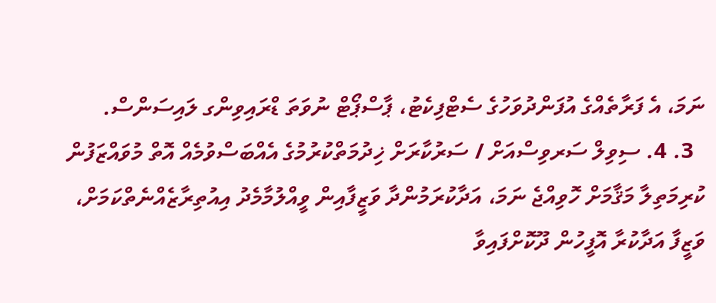ނަމަ، އެ ފަރާތެއްގެ އުފަންދުވަހުގެ ސެޓްފިކެޓު، ޕާސްޕޯޓް ނުވަތަ ޑްރައިވިންގ ލައިސަންސް.
  3. 4. ސިވިލް ސަރވިސްއަށް / ސަރުކާރަށް ޚިދުމަތްކުރުމުގެ އެއްބަސްވުމެއް އޮތް މުވައްޒަފުން ކުރިމަތިލާ މަޤާމަށް ހޮވިއްޖެ ނަމަ، އަދާކުރަމުންދާ ވަޒީފާއިން ވީއްލުމާމެދު އިއުތިރާޒެއްނެތްކަމަށް، ވަޒީފާ އަދާކުރާ އޮފީހުން ދޫކޮށްފައިވާ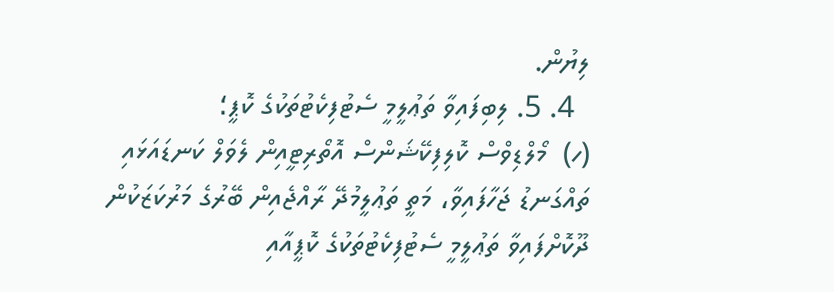ލިޔުން.
  4. 5. ލިބިފައިވާ ތަޢުލީމީ ސެޓުފިކެޓުތަކުގެ ކޮޕީ؛
(ހ)  މޯލްޑިވްސް ކޮލިފިކޭޝަންސް އޮތޯރިޓީއިން ލެވަލް ކަނޑައަޅައި ތައްގަނޑު ޖަހާފައިވާ، މަތީ ތަޢުލީމުދޭ ރާއްޖެއިން ބޭރުގެ މަރުކަޒަކުން ދޫކޮށްފައިވާ ތަޢުލީމީ ސެޓުފިކެޓުތަކުގެ ކޮޕީއާއި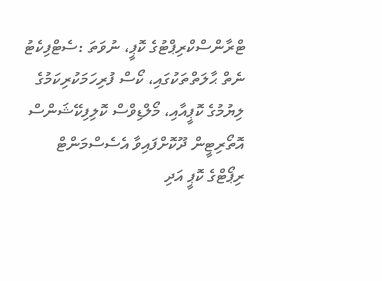ޓްރާންސްކްރިޕްޓުގެ ކޮޕީ، ނުވަތަ :ސެޓްފިކެޓު ނެތް ޙާލަތްތަކުގައި، ކޯސް ފުރިހަމަކުރިކަމުގެ ލިޔުމުގެ ކޮޕީއާއި، މޯލްޑިވްސް ކޮލިފިކޭޝަންސް އޮތޯރިޓީން ދޫކޮށްފައިވާ އެސެސްމަންޓް ރިޕޯޓްގެ ކޮޕީ އަދި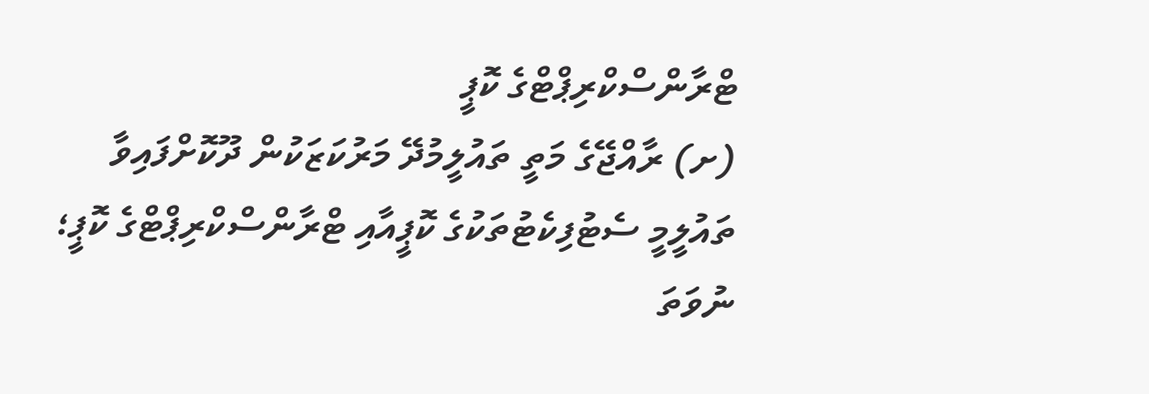ޓްރާންސްކްރިޕްޓްގެ ކޮޕީ
(ށ) ރާއްޖޭގެ މަތީ ތައުލީމުދޭ މަރުކަޒަކުން ދޫކޮށްފައިވާ ތައުލީމީ ސެޓުފިކެޓުތަކުގެ ކޮޕީއާއި ޓްރާންސްކްރިޕްޓްގެ ކޮޕީ؛ ނުވަތަ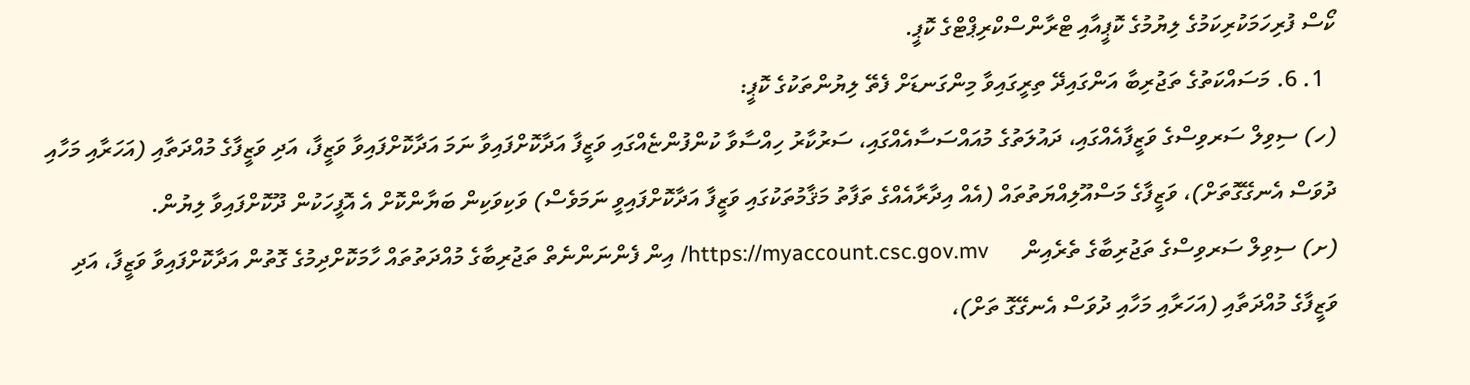ކޯސް ފުރިހަމަކުރިކަމުގެ ލިޔުމުގެ ކޮޕީއާއި ޓްރާންސްކްރިޕްޓްގެ ކޮޕީ.
  1. 6. މަސައްކަތުގެ ތަޖުރިބާ އަންގައިދޭ ތިރީގައިވާ މިންގަނޑަށް ފެތޭ ލިޔުންތަކުގެ ކޮޕީ:
(ހ) ސިވިލް ސަރވިސްގެ ވަޒީފާއެއްގައި، ދައުލަތުގެ މުއައްސަސާއެއްގައި، ސަރުކާރު ހިއްސާވާ ކުންފުންޏެއްގައި ވަޒީފާ އަދާކޮށްފައިވާ ނަމަ އަދާކޮށްފައިވާ ވަޒީފާ، އަދި ވަޒީފާގެ މުއްދަތާއި (އަހަރާއި މަހާއި ދުވަސް އެނގޭގޮތަށް)، ވަޒީފާގެ މަސްއޫލިއްޔަތުތައް (އެއް އިދާރާއެއްގެ ތަފާތު މަޤާމުތަކުގައި ވަޒީފާ އަދާކޮށްފައިވީ ނަމަވެސް) ވަކިވަކިން ބަޔާންކޮށް އެ އޮފީހަކުން ދޫކޮށްފައިވާ ލިޔުން.
(ށ) ސިވިލް ސަރވިސްގެ ތަޖުރިބާގެ ތެރެއިން      https://myaccount.csc.gov.mv/ އިން ފެންނަންނެތް ތަޖުރިބާގެ މުއްދަތުތައް ހާމަކޮށްދިމުގެ ގޮތުން އަދާކޮށްފައިވާ ވަޒީފާ، އަދި ވަޒީފާގެ މުއްދަތާއި (އަހަރާއި މަހާއި ދުވަސް އެނގޭގޮ ތަށް)،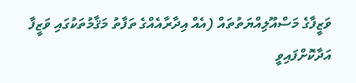ވަޒީފާގެ މަސްއޫލިއްޔަތުތައް (އެއް އިދާރާއެއްގެ ތަފާތު މަޤާމުތަކުގައި ވަޒީފާ އަދާކޮށްފައިވީ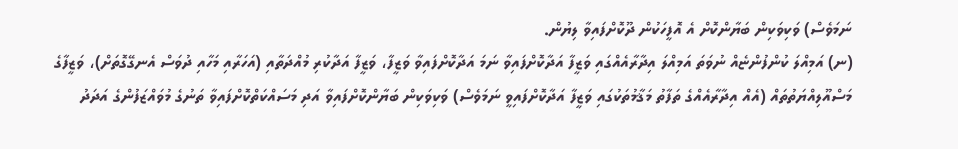ނަމަވެސް) ވަކިވަކިން ބަޔާންކޮށް އެ އޮފީހަކުން ދޫކޮށްފައިވާ ލިޔުން.
(ނ) އަމިއްލަ ކުންފުންޏެއް ނުވަތަ އަމިއްލަ އިދާރާއެއްގައި ވަޒީފާ އަދާކޮށްފައިވާ ނަމަ އަދާކޮށްފައިވާ ވަޒީފާ، ވަޒީފާ އަދާކުރި މުއްދަތާއި (އަހަރާއި މަހާއި ދުވަސް އެނގޭގޮތަށް)، ވަޒީފާގެ މަސްއޫލިއްޔަތުތައް (އެއް އިދާރާއެއްގެ ތަފާތު މަޤާމުތަކުގައި ވަޒީފާ އަދާކޮށްފައިވީ ނަމަވެސް) ވަކިވަކިން ބަޔާންކޮށްފައިވާ އަދި މަސައްކަތްކޮށްފައިވާ ތަނުގެ މުވައްޒަފުންގެ އަދަދު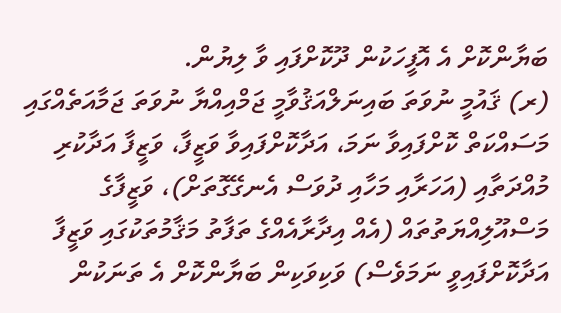ބަޔާންކޮށް އެ އޮފީހަކުން ދޫކޮށްފައި ވާ ލިޔުން.
(ރ) ޤައުމީ ނުވަތަ ބައިނަލްއަޤުވާމީ ޖަމްއިއްޔާ ނުވަތަ ޖަމާއަތެއްގައި މަސައްކަތް ކޮށްފައިވާ ނަމަ، އަދާކޮށްފައިވާ ވަޒީފާ، ވަޒީފާ އަދާކުރި މުއްދަތާއި (އަހަރާއި މަހާއި ދުވަސް އެނގޭގޮތަށް)، ވަޒީފާގެ މަސްއޫލިއްޔަތުތައް (އެއް އިދާރާއެއްގެ ތަފާތު މަޤާމުތަކުގައި ވަޒީފާ އަދާކޮށްފައިވީ ނަމަވެސް) ވަކިވަކިން ބަޔާންކޮށް އެ ތަނަކުން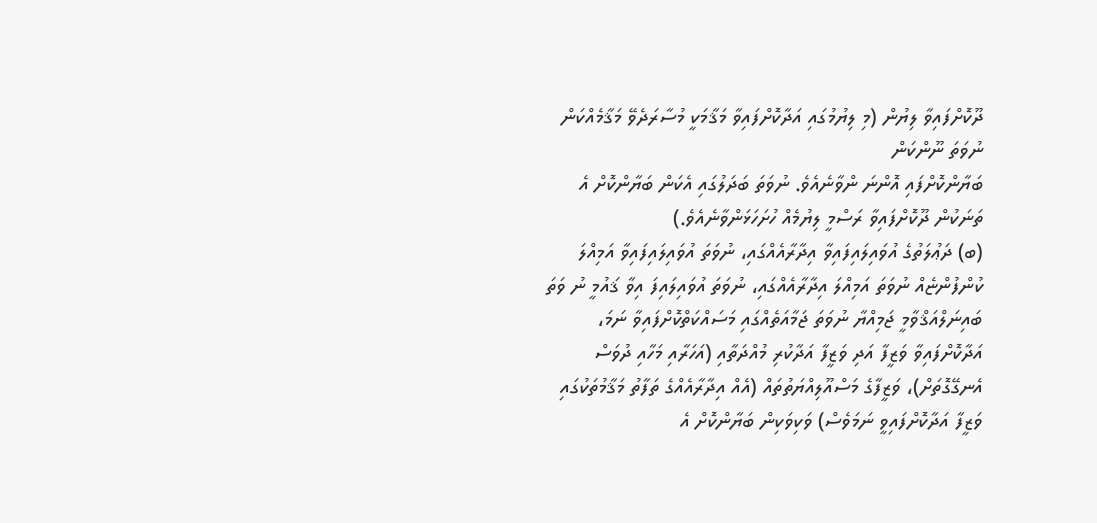ދޫކޮށްފައިވާ ލިޔުން (މި ލިޔުމުގައި އަދާކޮށްފައިވާ މަޤާމަކީ މުސާރަދެވޭ މަޤާމެއްކަން ނުވަތަ ނޫންކަން
ބަޔާންކޮށްފައި އޮންނަ ންވާނެއެވެ. ނުވަތަ ބަދަލުގައި އެކަން ބަޔާންކޮށް އެ ތަނަކުން ދޫކޮށްފައިވާ ރަސްމީ ލިޔުމެއް ހުށަހަޅަންވާނެއެވެ.)
(ބ) ދަޢުލަތުގެ އުވައިލައިފައިވާ އިދާރާއެއްގައި، ނުވަތަ އުވައިލައިފައިވާ އަމިއްލަ ކުންފުންޏެއް ނުވަތަ އަމިއްލަ އިދާރާއެއްގައި، ނުވަތަ އުވައިލައިފަ އިވާ ޤައުމީ ނު ވަތަ ބައިނަލްއަޤްވާމީ ޖަމިއްޔާ ނުވަތަ ޖަމާއަތެއްގައި މަސައްކަތްކޮށްފައިވާ ނަމަ، އަދާކޮށްފައިވާ ވަޒީފާ އަދި ވަޒީފާ އަދާކުރި މުއްދަތާއި (އަހަރާއި މަހާއި ދުވަސް އެނގޭގޮތަށް)، ވަޒީފާގެ މަސްއޫލިއްޔަތުތައް (އެއް އިދާރާއެއްގެ ތަފާތު މަޤާމުތަކުގައި ވަޒީފާ އަދާކޮށްފައިވީ ނަމަވެސް) ވަކިވަކިން ބަޔާންކޮށް އެ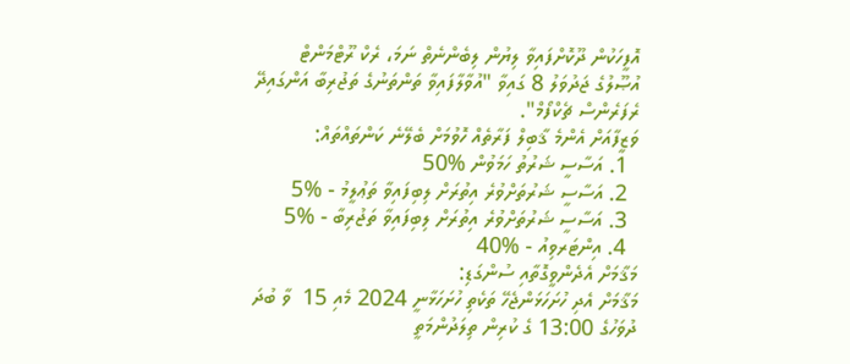އޮފީހަކުން ދޫކޮށްފައިވާ ލިޔުން ލިބެންނެތް ނަމަ، ރެކް ރޫޓްމަންޓް
އުޞޫލުގެ ޖަދުވަލު 8 ގައިވާ "އުވާލާފައިވާ ތަންތަނުގެ ތަޖުރިބާ އަންގައިދޭ ރެފަރެންސް ޗެކްފޯމް".
ވަޒީފާއަށް އެންމެ ޤާބިލް ފަރާތެއް ހޮވުމަށް ބެލޭނެ ކަންތައްތައް:
  1. އަސާސީ ޝަރުތު ހަމަވުން %50
  2. އަސާސީ ޝަރުތަށްވުރެ އިތުރަށް ލިބިފައިވާ ތަޢުލީމު - %5
  3. އަސާސީ ޝަރުތަށްވުރެ އިތުރަށް ލިބިފައިވާ ތަޖުރިބާ - %5
  4. އިންޓަރވިއު - %40
މަޤާމަށް އެދެންވީގޮތާއި ސުންގަޑި:
މަޤާމަށް އެދި ހުށަހަޅަންޖެހޭ ތަކެތި ހުށަހަޅާނީ 2024 މެއި 15  ވާ ބުދަ ދުވަހުގެ 13:00 ގެ ކުރިން ތިލަދުންމަތީ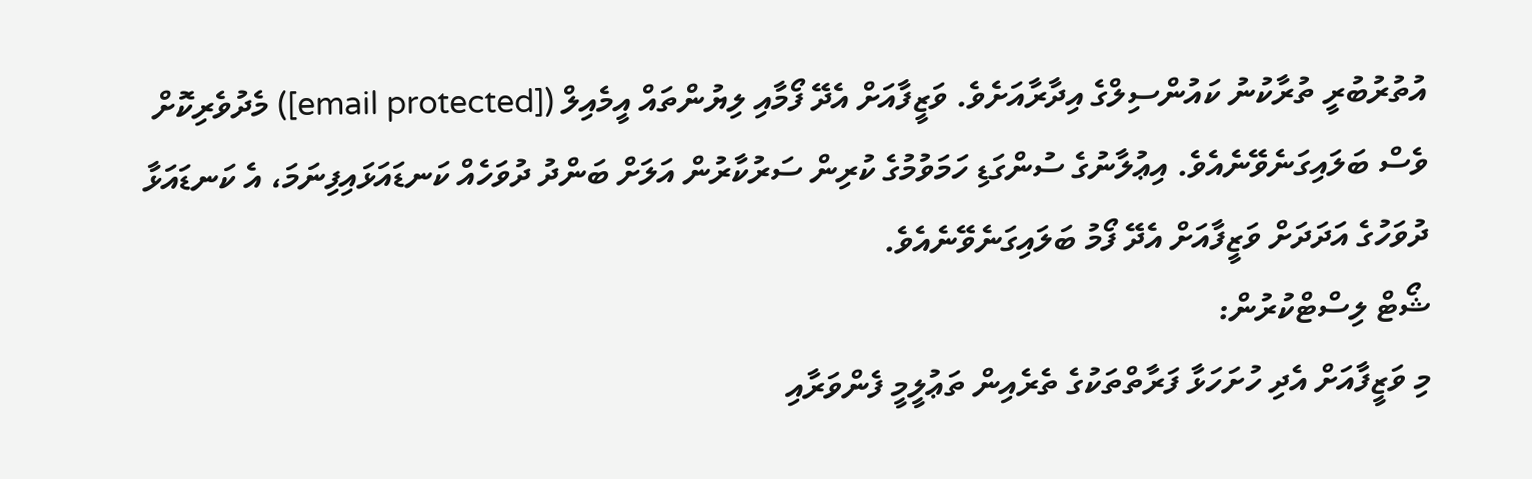އުތުރުބުރީ ތުރާކުނު ކައުންސިލްގެ އިދާރާއަށެވެ. ވަޒީފާއަށް އެދޭ ފޯމާއި ލިޔުންތައް އީމެއިލް ([email protected]) މެދުވެރިކޮށް ވެސް ބަލައިގަނެވޭނެއެވެ. އިޢުލާނުގެ ސުންގަޑި ހަމަވުމުގެ ކުރިން ސަރުކާރުން އަލަށް ބަންދު ދުވަހެއް ކަނޑައަޅައިފިނަމަ، އެ ކަނޑައަޅާ ދުވަހުގެ އަދަދަށް ވަޒީފާއަށް އެދޭ ފޯމު ބަލައިގަނެވޭނެއެވެ.
ޝޯޓް ލިސްޓްކުރުން:
މި ވަޒީފާއަށް އެދި ހުށަހަޅާ ފަރާތްތަކުގެ ތެރެއިން ތަޢުލީމީ ފެންވަރާއި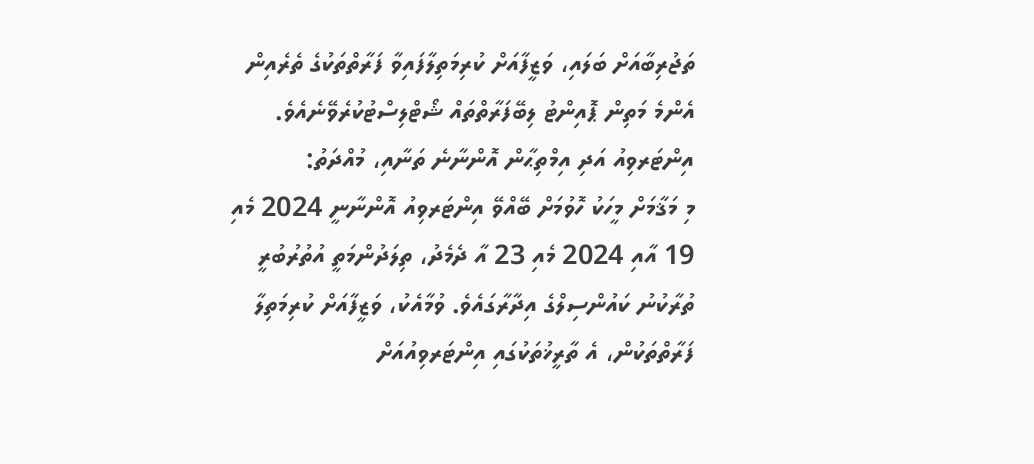ތަޖުރިބާއަށް ބަލައި، ވަޒީފާއަށް ކުރިމަތިލާފައިވާ ފަރާތްތަކުގެ ތެރެއިން އެންމެ މަތިން ޕޮއިންޓު ލިބޭފަރާތްތައް ޝޯޓްލިސްޓުކުރެވޭނެއެވެ.
އިންޓަރވިއު އަދި އިމްތިޙާން އޮންނާނެ ތަނާއި، މުއްދަތު:
މި މަޤާމަށް މީހަކު ހޮވުމަށް ބޭއްވޭ އިންޓަރވިއު އޮންނާނީ 2024 މެއި 19 އާއި 2024 މެއި 23 އާ ދެމެދު، ތިލަދުންމަތީ އުތުރުބުރީ ތުރާކުނު ކައުންސިލްގެ އިދާރާގައެވެ. ވުމާއެކު، ވަޒީފާއަށް ކުރިމަތިލާ ފަރާތްތަކުން، އެ ތާރީޚުތަކުގައި އިންޓަރވިއުއަށް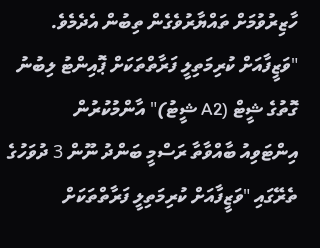ހާޒިރުވުމަށް ތައްޔާރުވެގެން ތިބުން އެދެމެވެ.
"ވަޒީފާއަށް ކުރިމަތިލީ ފަރާތްތަކަށް ޕޮއިންޓު ލިބުނު ގޮތުގެ ޝީޓް (A2 ޝީޓު)" އާންމުކުރުން
އިންޓަވިއު ބާއްވާތާ ރަސްމީ ބަންދު ނޫން 3 ދުވަހުގެ ތެރޭގައި "ވަޒީފާއަށް ކުރިމަތިލީ ފަރާތްތަކަށް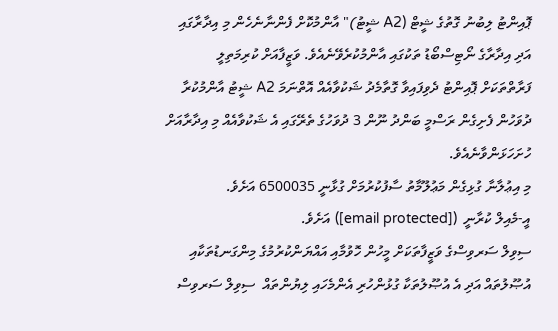ޕޮއިންޓު ލިބުނު ގޮތުގެ ޝީޓް (A2 ޝީޓު)" އާންމުކޮށް ފެންނާނެހެން މި އިދާރާގައި އަދި އިދާރާގެ ނޯޓިސްބޯޑު ތަކުގައި އާންމުކުރެވޭނެއެވެ. ވަޒީފާއަށް ކުރިމަތިލީ ފަރާތްތަކަށް ޕޮއިންޓު ދެވިފައިވާ ގޮތާމެދު ޝަކުވާއެއް އޮތްނަމަ A2 ޝީޓު އާންމުކުރާ ދުވަހުން ފެށިގެން ރަސްމީ ބަންދު ނޫން 3 ދުވަހުގެ ތެރޭގައި އެ ޝަކުވާއެއް މި އިދާރާއަށް ހުށަހަޅަންވާނެއެވެ.
މި އިޢުލާނާ ގުޅިގެން މަޢުލޫމާތު ސާފުކުރުމަށް ގުޅާނީ 6500035 އަށެވެ.
އީ-މެއިލް ކުރާނީ  ([email protected]) އަށެވެ.
ސިވިލް ސަރވިސްގެ ވަޒީފާތަކަށް މީހުން ހޮވުމާއި އައްޔަންކުރުމުގެ މިންގަނޑުތަކާއި އުޞޫލުތައް އަދި އެ އުޞޫލުތަކާ ގުޅުންހުރި އެންމެހައި ލިޔުންތައް  ސިވިލް ސަރވިސް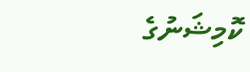ކޮމިޝަނުގެ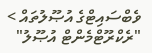ވެބްސައިޓްގެ އުޞޫލުތައް > "ރެކްރޫޓްމެންޓް އުޞޫލު"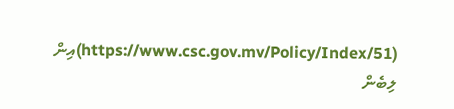(https://www.csc.gov.mv/Policy/Index/51)އިން ލިބެން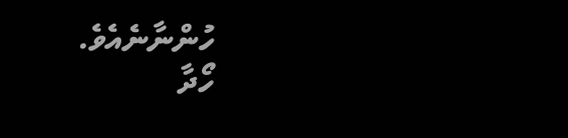ހުންނާނެއެވެ.
ހޯދާ